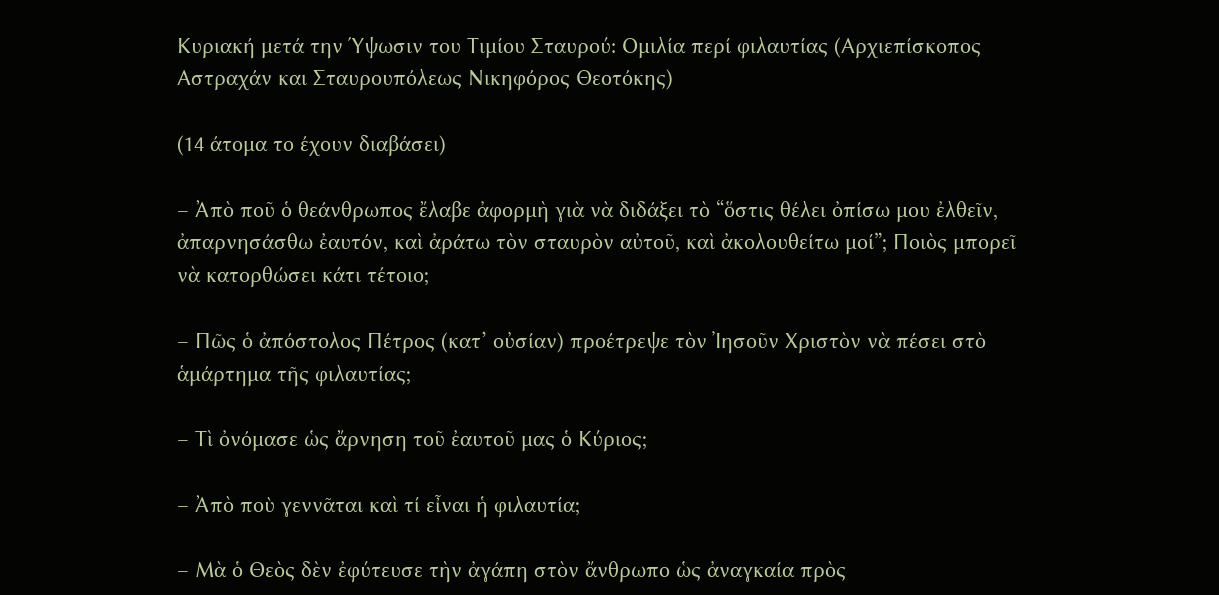Κυριακή μετά την Ύψωσιν του Τιμίου Σταυρού: Ομιλία περί φιλαυτίας (Αρχιεπίσκοπος Αστραχάν και Σταυρουπόλεως Νικηφόρος Θεοτόκης)

(14 άτομα το έχουν διαβάσει)

– Ἀπὸ ποῦ ὁ θεάνθρωπος ἔλαβε ἀφορμὴ γιὰ νὰ διδάξει τὸ “ὅστις θέλει ὀπίσω μου ἐλθεῖν, ἀπαρνησάσθω ἐαυτόν, καὶ ἀράτω τὸν σταυρὸν αὐτοῦ, καὶ ἀκολουθείτω μοί”; Ποιὸς μπορεῖ νὰ κατορθώσει κάτι τέτοιο;

– Πῶς ὁ ἀπόστολος Πέτρος (κατ’ οὐσίαν) προέτρεψε τὸν Ἰησοῦν Χριστὸν νὰ πέσει στὸ ἁμάρτημα τῆς φιλαυτίας;

– Τὶ ὀνόμασε ὡς ἄρνηση τοῦ ἐαυτοῦ μας ὁ Κύριος;

– Ἀπὸ ποὺ γεννᾶται καὶ τί εἶναι ἡ φιλαυτία;

– Μὰ ὁ Θεὸς δὲν ἐφύτευσε τὴν ἀγάπη στὸν ἄνθρωπο ὡς ἀναγκαία πρὸς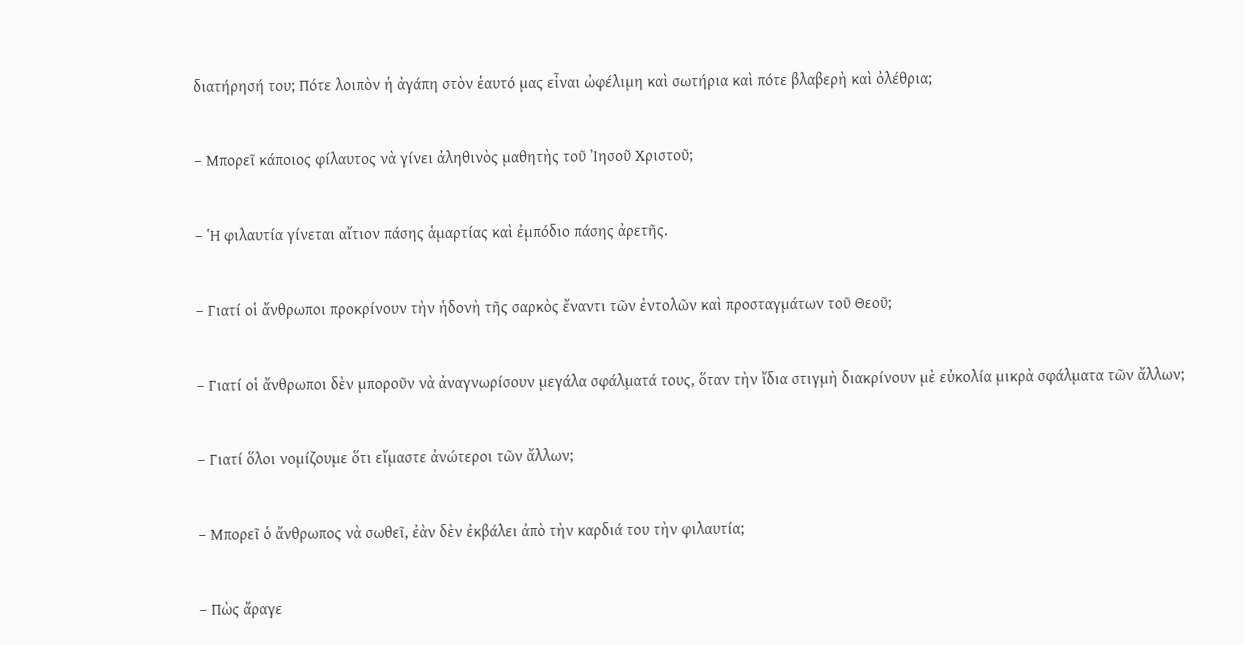διατήρησή του; Πότε λοιπὸν ἡ ἀγάπη στὸν ἑαυτό μας εἶναι ὠφέλιμη καὶ σωτήρια καὶ πότε βλαβερὴ καὶ ὀλέθρια;

– Μπορεῖ κάποιος φίλαυτος νὰ γίνει ἀληθινὸς μαθητὴς τοῦ Ἰησοῦ Χριστοῦ;

– Ἡ φιλαυτία γίνεται αἴτιον πάσης ἁμαρτίας καὶ ἐμπόδιο πάσης ἀρετῆς.

– Γιατί οἱ ἄνθρωποι προκρίνουν τὴν ἡδονὴ τῆς σαρκὸς ἔναντι τῶν ἐντολῶν καὶ προσταγμάτων τοῦ Θεοῦ;

– Γιατί οἱ ἄνθρωποι δὲν μποροῦν νὰ ἀναγνωρίσουν μεγάλα σφάλματά τους, ὅταν τὴν ἴδια στιγμὴ διακρίνουν μὲ εὐκολία μικρὰ σφάλματα τῶν ἄλλων;

– Γιατί ὅλοι νομίζουμε ὅτι εἴμαστε ἀνώτεροι τῶν ἄλλων;

– Μπορεῖ ὁ ἄνθρωπος νὰ σωθεῖ, ἐὰν δὲν ἐκβάλει ἀπὸ τὴν καρδιά του τὴν φιλαυτία;

– Πὼς ἄραγε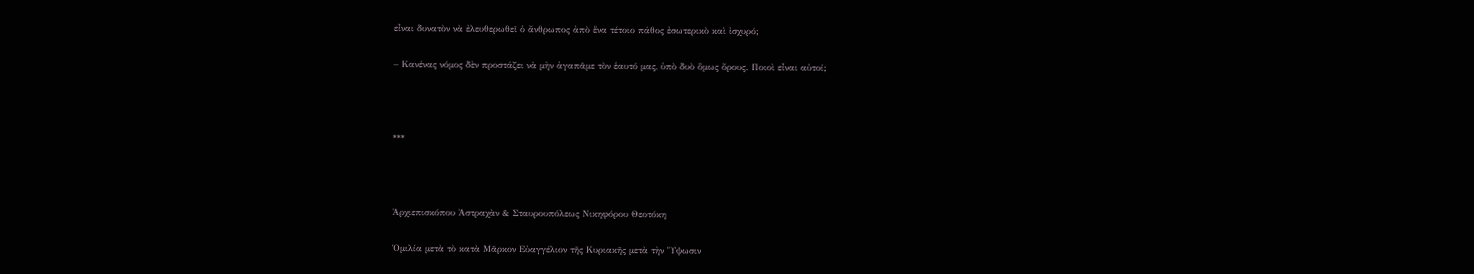εἶναι δυνατὸν νὰ ἐλευθερωθεῖ ὁ ἄνθρωπος ἀπὸ ἕνα τέτοιο πάθος ἐσωτερικὸ καὶ ἰσχυρό;

– Κανένας νόμος δὲν προστάζει νὰ μὴν ἀγαπᾶμε τὸν ἑαυτό μας, ὑπὸ δυὸ ὅμως ὄρους. Ποιοὶ εἶναι αὐτοί;



***



Ἀρχιεπισκόπου Ἀστραχὰν & Σταυρουπόλεως Νικηφόρου Θεοτόκη

Ὁμιλία μετὰ τὸ κατὰ Μᾶρκον Εὐαγγέλιον τῆς Κυριακῆς μετὰ τὴν Ὕψωσιν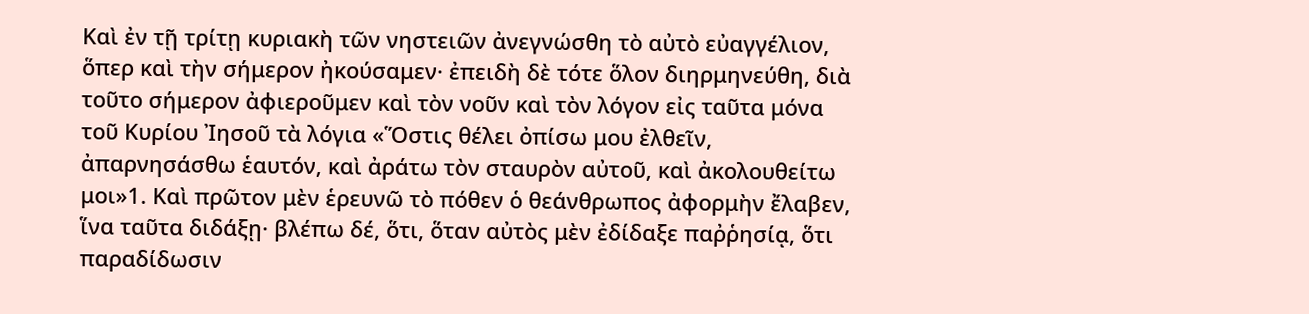Καὶ ἐν τῇ τρίτῃ κυριακὴ τῶν νηστειῶν ἀνεγνώσθη τὸ αὐτὸ εὐαγγέλιον, ὅπερ καὶ τὴν σήμερον ἠκούσαμεν· ἐπειδὴ δὲ τότε ὅλον διηρμηνεύθη, διὰ τοῦτο σήμερον ἀφιεροῦμεν καὶ τὸν νοῦν καὶ τὸν λόγον εἰς ταῦτα μόνα τοῦ Κυρίου Ἰησοῦ τὰ λόγια «Ὅστις θέλει ὀπίσω μου ἐλθεῖν, ἀπαρνησάσθω ἑαυτόν, καὶ ἀράτω τὸν σταυρὸν αὐτοῦ, καὶ ἀκολουθείτω μοι»1. Καὶ πρῶτον μὲν ἑρευνῶ τὸ πόθεν ὁ θεάνθρωπος ἀφορμὴν ἔλαβεν, ἵνα ταῦτα διδάξῃ· βλέπω δέ, ὅτι, ὅταν αὐτὸς μὲν ἐδίδαξε παῤῥησίᾳ, ὅτι παραδίδωσιν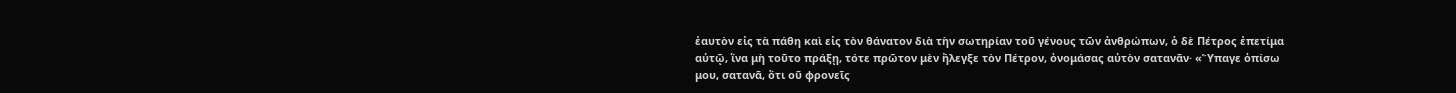ἑαυτὸν εἰς τὰ πάθη καὶ εἰς τὸν θάνατον διὰ τὴν σωτηρίαν τοῦ γένους τῶν ἀνθρώπων, ὁ δὲ Πέτρος ἐπετίμα αὐτῷ, ἵνα μὴ τοῦτο πράξῃ, τότε πρῶτον μὲν ἤλεγξε τὸν Πέτρον, ὀνομάσας αὐτὸν σατανᾶν· «Ὕπαγε ὀπίσω μου, σατανᾶ, ὅτι οῦ φρονεῖς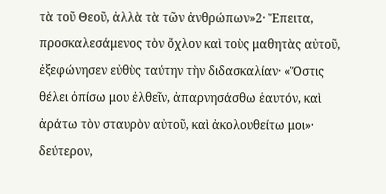τὰ τοῦ Θεοῦ, ἀλλὰ τὰ τῶν ἀνθρώπων»2· Ἔπειτα, προσκαλεσάμενος τὸν ὄχλον καὶ τοὺς μαθητὰς αὐτοῦ, ἐξεφώνησεν εὐθὺς ταύτην τὴν διδασκαλίαν· «Ὅστις θέλει ὀπίσω μου ἐλθεῖν, ἀπαρνησάσθω ἑαυτόν, καὶ ἀράτω τὸν σταυρὸν αὐτοῦ, καὶ ἀκολουθείτω μοι»· δεύτερον,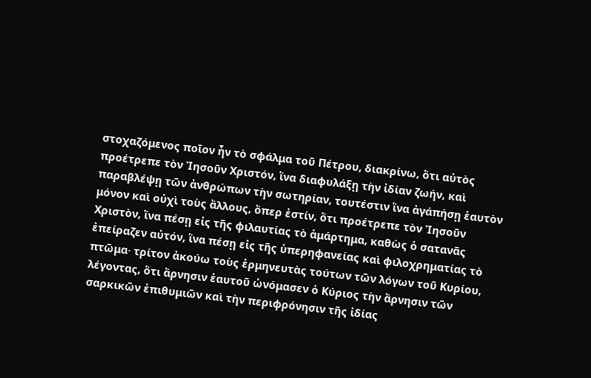στοχαζόμενος ποῖον ἦν τὸ σφάλμα τοῦ Πέτρου, διακρίνω, ὅτι αὐτὸς προέτρεπε τὸν Ἰησοῦν Χριστόν, ἵνα διαφυλάξῃ τὴν ἰδίαν ζωήν, καὶ παραβλέψῃ τῶν ἀνθρώπων τὴν σωτηρίαν, τουτέστιν ἵνα ἀγάπήσῃ ἑαυτὸν μόνον καὶ οὐχὶ τοὺς ἄλλους, ὅπερ ἐστίν, ὅτι προέτρεπε τὸν Ἰησοῦν Χριστὸν, ἵνα πέσῃ εἰς τῆς φιλαυτίας τὸ ἁμάρτημα, καθὼς ὁ σατανᾶς ἐπείραζεν αὐτόν, ἵνα πέσῃ εἰς τῆς ὑπερηφανείας καὶ φιλοχρηματίας τὸ πτῶμα· τρίτον ἀκούω τοὺς ἑρμηνευτὰς τούτων τῶν λόγων τοῦ Κυρίου, λέγοντας, ὅτι ἄρνησιν ἑαυτοῦ ὡνόμασεν ὁ Κύριος τὴν ἄρνησιν τῶν σαρκικῶν ἐπιθυμιῶν καὶ τὴν περιφρόνησιν τῆς ἰδίας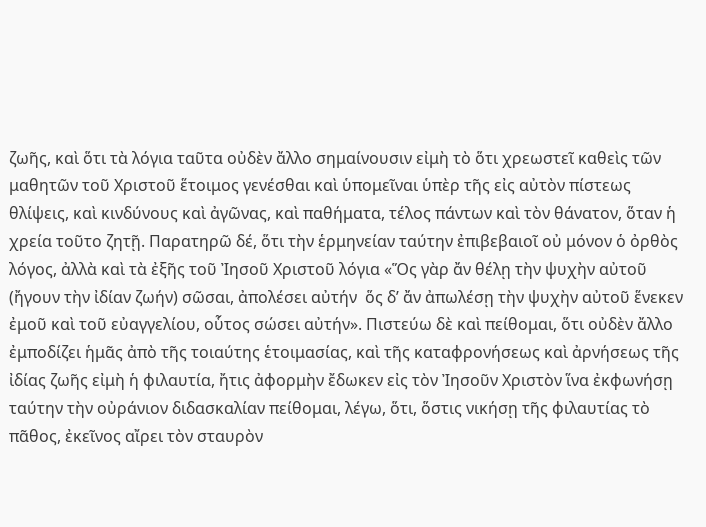ζωῆς, καὶ ὅτι τὰ λόγια ταῦτα οὐδὲν ἄλλο σημαίνουσιν εἰμὴ τὸ ὅτι χρεωστεῖ καθεὶς τῶν μαθητῶν τοῦ Χριστοῦ ἕτοιμος γενέσθαι καὶ ὑπομεῖναι ὑπὲρ τῆς εἰς αὐτὸν πίστεως θλίψεις, καὶ κινδύνους καὶ ἀγῶνας, καὶ παθήματα, τέλος πάντων καὶ τὸν θάνατον, ὅταν ἡ χρεία τοῦτο ζητῇ. Παρατηρῶ δέ, ὅτι τὴν ἑρμηνείαν ταύτην ἐπιβεβαιοῖ οὐ μόνον ὁ ὀρθὸς λόγος, ἀλλὰ καὶ τὰ ἐξῆς τοῦ Ἰησοῦ Χριστοῦ λόγια «Ὅς γὰρ ἄν θέλῃ τὴν ψυχὴν αὐτοῦ (ἤγουν τὴν ἰδίαν ζωήν) σῶσαι, ἀπολέσει αὐτήν  ὅς δ’ ἄν ἀπωλέσῃ τὴν ψυχὴν αὐτοῦ ἕνεκεν ἐμοῦ καὶ τοῦ εὐαγγελίου, οὗτος σώσει αὐτήν». Πιστεύω δὲ καὶ πείθομαι, ὅτι οὐδὲν ἄλλο ἐμποδίζει ἡμᾶς ἀπὸ τῆς τοιαύτης ἑτοιμασίας, καὶ τῆς καταφρονήσεως καὶ ἀρνήσεως τῆς ἰδίας ζωῆς εἰμὴ ἡ φιλαυτία, ἤτις ἀφορμὴν ἔδωκεν εἰς τὸν Ἰησοῦν Χριστὸν ἵνα ἐκφωνήσῃ ταύτην τὴν οὐράνιον διδασκαλίαν πείθομαι, λέγω, ὅτι, ὅστις νικήσῃ τῆς φιλαυτίας τὸ πᾶθος, ἐκεῖνος αἴρει τὸν σταυρὸν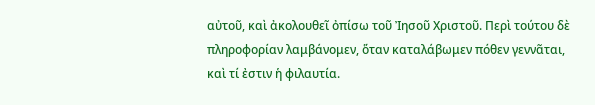αὐτοῦ, καὶ ἀκολουθεῖ ὀπίσω τοῦ Ἰησοῦ Χριστοῦ. Περὶ τούτου δὲ πληροφορίαν λαμβάνομεν, ὅταν καταλάβωμεν πόθεν γεννᾶται, καὶ τί ἐστιν ἡ φιλαυτία.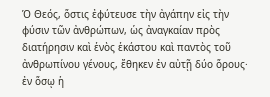Ὁ Θεός, ὅστις ἐφύτευσε τὴν ἀγάπην εἰς τὴν φύσιν τῶν ἀνθρώπων, ὡς ἀναγκαίαν πρὸς διατήρησιν καὶ ἑνὸς ἑκάστου καὶ παντὸς τοῦ ἀνθρωπίνου γένους, ἔθηκεν ἐν αὐτῇ δύο ὅρους· ἐν ὅσῳ ἡ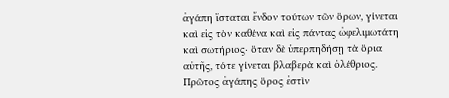ἀγάπη ἵσταται ἔνδον τούτων τῶν ὅρων, γίνεται καὶ εἰς τὸν καθένα καὶ εἰς πάντας ὠφελιμωτάτη καὶ σωτήριος· ὅταν δὲ ὑπερπηδήσῃ τὰ ὅρια αὐτῆς, τότε γίνεται βλαβερὰ καὶ ὀλέθριος. Πρῶτος ἀγάπης ὅρος ἐστὶν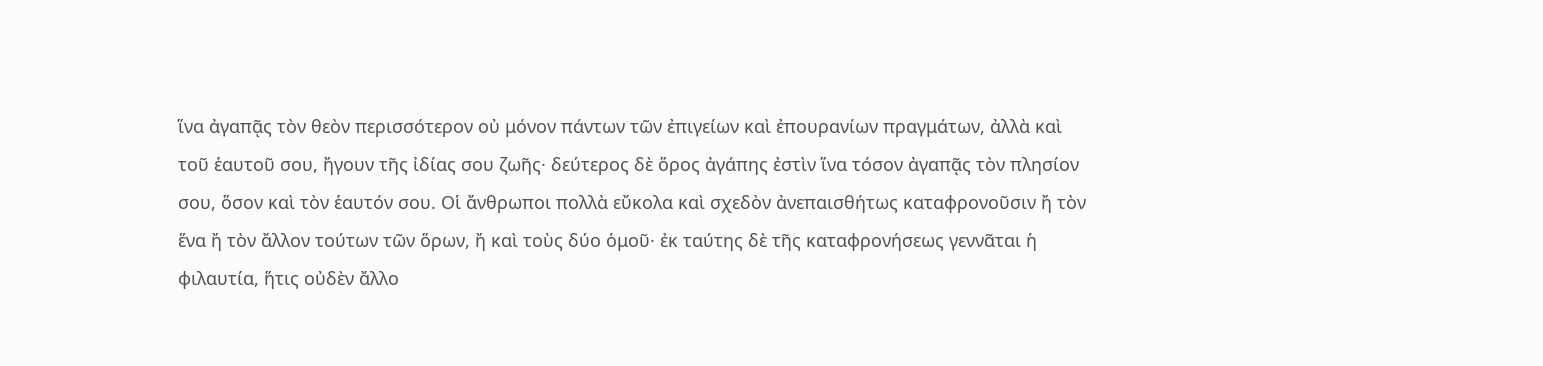ἵνα ἀγαπᾷς τὸν θεὸν περισσότερον οὐ μόνον πάντων τῶν ἐπιγείων καὶ ἐπουρανίων πραγμάτων, ἀλλὰ καὶ τοῦ ἑαυτοῦ σου, ἤγουν τῆς ἰδίας σου ζωῆς· δεύτερος δὲ ὅρος ἀγάπης ἐστὶν ἵνα τόσον ἀγαπᾷς τὸν πλησίον σου, ὅσον καὶ τὸν ἑαυτόν σου. Οἱ ἄνθρωποι πολλὰ εὔκολα καὶ σχεδὸν ἀνεπαισθήτως καταφρονοῦσιν ἤ τὸν ἕνα ἤ τὸν ἄλλον τούτων τῶν ὅρων, ἤ καὶ τοὺς δύο ὁμοῦ· ἐκ ταύτης δὲ τῆς καταφρονήσεως γεννᾶται ἡ φιλαυτία, ἥτις οὐδὲν ἄλλο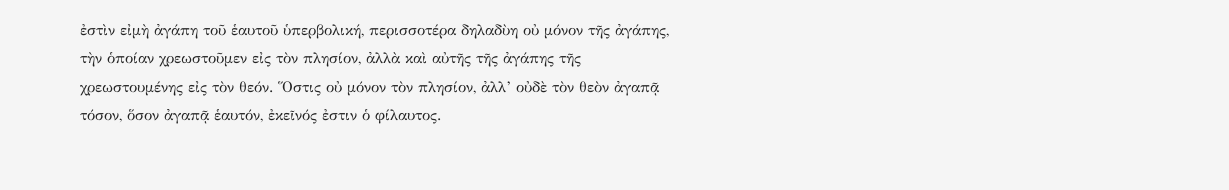ἐστὶν εἰμὴ ἀγάπη τοῦ ἑαυτοῦ ὑπερβολική, περισσοτέρα δηλαδὺη οὐ μόνον τῆς ἀγάπης, τὴν ὁποίαν χρεωστοῦμεν εἰς τὸν πλησίον, ἀλλὰ καὶ αὐτῆς τῆς ἀγάπης τῆς χρεωστουμένης εἰς τὸν θεόν. Ὅστις οὐ μόνον τὸν πλησίον, ἀλλ’ οὐδὲ τὸν θεὸν ἀγαπᾷ τόσον, ὅσον ἀγαπᾷ ἑαυτόν, ἐκεῖνός ἐστιν ὁ φίλαυτος.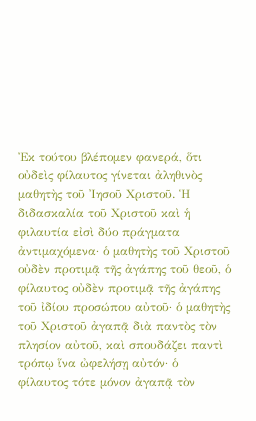Ἐκ τούτου βλέπομεν φανερά, ὅτι οὐδεὶς φίλαυτος γίνεται ἀληθινὸς μαθητὴς τοῦ Ἰησοῦ Χριστοῦ. Ἡ διδασκαλία τοῦ Χριστοῦ καὶ ἡ φιλαυτία εἰσὶ δύο πράγματα ἀντιμαχόμενα· ὁ μαθητὴς τοῦ Χριστοῦ οὐδὲν προτιμᾷ τῆς ἀγάπης τοῦ θεοῦ, ὁ φίλαυτος οὐδὲν προτιμᾷ τῆς ἀγάπης τοῦ ἰδίου προσώπου αὐτοῦ· ὁ μαθητὴς τοῦ Χριστοῦ ἀγαπᾷ διὰ παντὸς τὸν πλησίον αὐτοῦ, καὶ σπουδάζει παντὶ τρόπῳ ἵνα ὠφελήσῃ αὐτόν· ὁ φίλαυτος τότε μόνον ἀγαπᾷ τὸν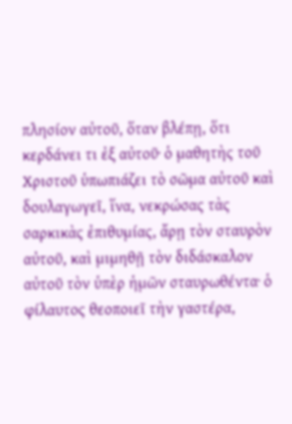πλησίον αὐτοῦ, ὅταν βλέπῃ, ὅτι κερδάνει τι ἐξ αὐτοῦ· ὁ μαθητὴς τοῦ Χριστοῦ ὑπωπιάζει τὸ σῶμα αὐτοῦ καὶ δουλαγωγεῖ, ἵνα, νεκρώσας τὰς σαρκικὰς ἐπιθυμίας, ἄρῃ τὸν σταυρὸν αὐτοῦ, καὶ μιμηθῇ τὸν διδάσκαλον αὐτοῦ τὸν ὑπὲρ ἡμῶν σταυρωθέντα· ὁ φίλαυτος θεοποιεῖ τὴν γαστέρα,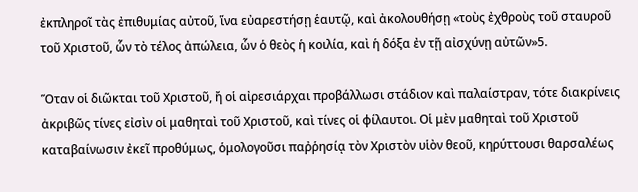ἐκπληροῖ τὰς ἐπιθυμίας αὐτοῦ, ἵνα εὐαρεστήσῃ ἑαυτῷ, καὶ ἀκολουθήσῃ «τοὺς ἐχθροὺς τοῦ σταυροῦ τοῦ Χριστοῦ, ὧν τὸ τέλος ἀπώλεια, ὧν ὁ θεὸς ἡ κοιλία, καὶ ἡ δόξα ἐν τῇ αἰσχύνῃ αὐτῶν»5.

Ὅταν οἱ διῶκται τοῦ Χριστοῦ, ἤ οἱ αἰρεσιάρχαι προβάλλωσι στάδιον καὶ παλαίστραν, τότε διακρίνεις ἀκριβῶς τίνες εἰσὶν οἱ μαθηταὶ τοῦ Χριστοῦ, καὶ τίνες οἱ φίλαυτοι. Οἱ μὲν μαθηταὶ τοῦ Χριστοῦ καταβαίνωσιν ἐκεῖ προθύμως, ὁμολογοῦσι παῤῥησίᾳ τὸν Χριστὸν υἱὸν θεοῦ, κηρύττουσι θαρσαλέως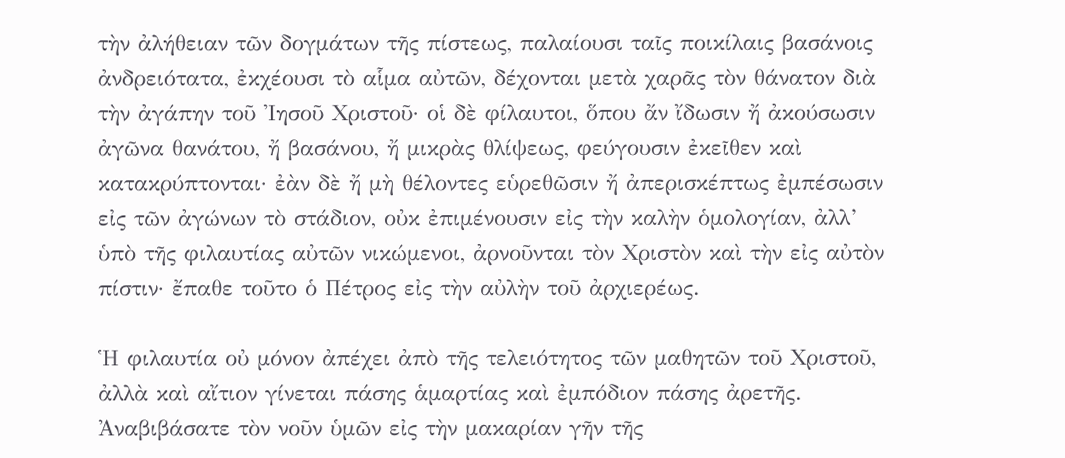τὴν ἀλήθειαν τῶν δογμάτων τῆς πίστεως, παλαίουσι ταῖς ποικίλαις βασάνοις ἀνδρειότατα, ἐκχέουσι τὸ αἷμα αὐτῶν, δέχονται μετὰ χαρᾶς τὸν θάνατον διὰ τὴν ἀγάπην τοῦ Ἰησοῦ Χριστοῦ· οἱ δὲ φίλαυτοι, ὅπου ἄν ἴδωσιν ἤ ἀκούσωσιν ἀγῶνα θανάτου, ἤ βασάνου, ἤ μικρὰς θλίψεως, φεύγουσιν ἐκεῖθεν καὶ κατακρύπτονται· ἐὰν δὲ ἤ μὴ θέλοντες εὑρεθῶσιν ἤ ἀπερισκέπτως ἐμπέσωσιν εἰς τῶν ἀγώνων τὸ στάδιον, οὐκ ἐπιμένουσιν εἰς τὴν καλὴν ὁμολογίαν, ἀλλ’ ὑπὸ τῆς φιλαυτίας αὐτῶν νικώμενοι, ἀρνοῦνται τὸν Χριστὸν καὶ τὴν εἰς αὐτὸν πίστιν· ἔπαθε τοῦτο ὁ Πέτρος εἰς τὴν αὐλὴν τοῦ ἀρχιερέως.

Ἡ φιλαυτία οὐ μόνον ἀπέχει ἀπὸ τῆς τελειότητος τῶν μαθητῶν τοῦ Χριστοῦ, ἀλλὰ καὶ αἴτιον γίνεται πάσης ἁμαρτίας καὶ ἐμπόδιον πάσης ἀρετῆς. Ἀναβιβάσατε τὸν νοῦν ὑμῶν εἰς τὴν μακαρίαν γῆν τῆς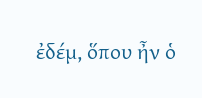ἐδέμ, ὅπου ἦν ὁ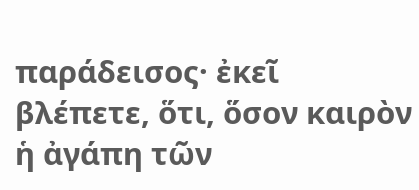παράδεισος· ἐκεῖ βλέπετε, ὅτι, ὅσον καιρὸν ἡ ἀγάπη τῶν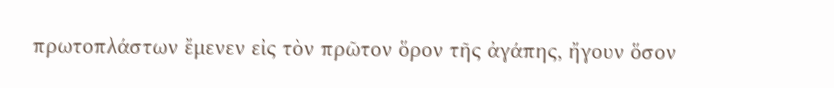πρωτοπλάστων ἔμενεν εἰς τὸν πρῶτον ὅρον τῆς ἀγάπης, ἤγουν ὅσον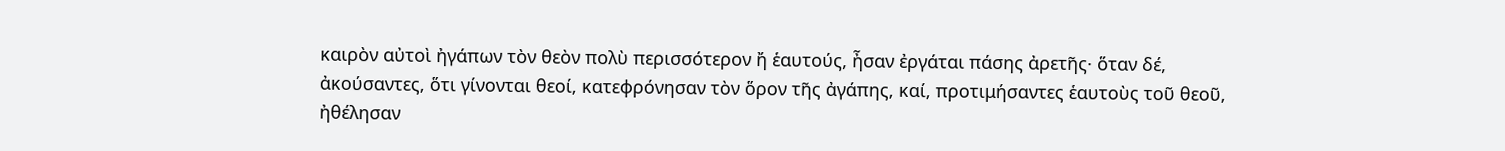καιρὸν αὐτοὶ ἠγάπων τὸν θεὸν πολὺ περισσότερον ἤ ἑαυτούς, ἦσαν ἐργάται πάσης ἀρετῆς· ὅταν δέ, ἀκούσαντες, ὅτι γίνονται θεοί, κατεφρόνησαν τὸν ὅρον τῆς ἀγάπης, καί, προτιμήσαντες ἑαυτοὺς τοῦ θεοῦ, ἠθέλησαν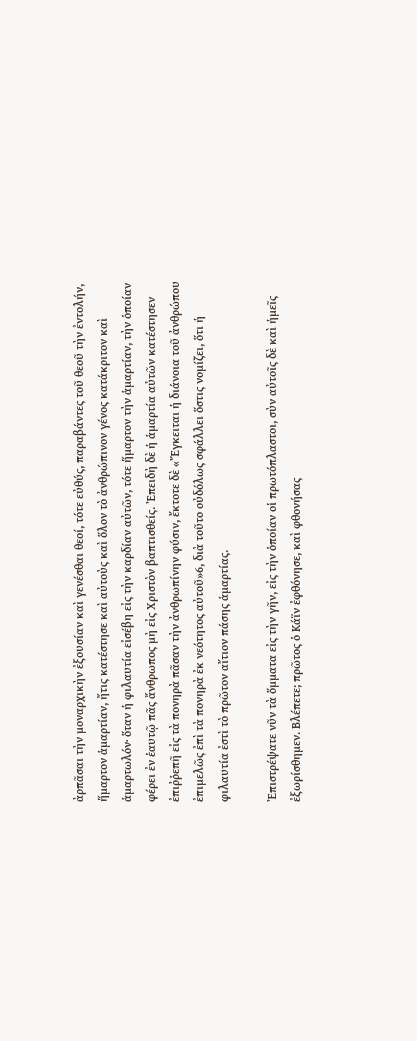ἀρπᾶσαι τὴν μοναρχικὴν ἐξουσίαν καὶ γενέσθαι θεοί, τότε εὐθύς, παραβάντες τοῦ θεοῦ τὴν ἐντολήν, ἥμαρτον ἁμαρτίαν, ἤτις κατέστησε καὶ αὐτοὺς καὶ ὅλον τὸ ἀνθρώπινον γένος κατάκριτον καὶ ἁμαρτωλόν· ὅταν ἡ φιλαυτία εἰσέβη εἰς τὴν καρδίαν αὐτῶν, τότε ἥμαρτον τὴν ἁμαρτίαν, τὴν ὁποίαν φέρει ἐν ἑαυτῷ πᾶς ἄνθρωπος μὴ εἰς Χριστὸν βαπτισθείς. Ἐπειδὴ δὲ ἡ ἁμαρτία αὐτῶν κατέστησεν ἐπιῤῥεπῆ εἰς τὰ πονηρὰ πᾶσαν τὴν ἀνθρωπίνην φύσιν, ἔκτοτε δὲ «Ἔγκειται ἡ διάνοια τοῦ ἀνθρώπου ἐπιμελῶς ἐπὶ τὰ πονηρὰ ἐκ νεότητος αὐτοῦ»6, διὰ τοῦτο οὐδόλως σφάλλει ὅστις νομίζει, ὅτι ἡ φιλαυτία ἐστὶ τὸ πρῶτον αἴτιον πάσης ἁμαρτίας.

Ἐπιστρέψατε νῦν τὰ ὅμματα εἰς τὴν γῆν, εἰς τὴν ὁποίαν οἱ πρωτόπλαστοι, σὺν αὐτοῖς δὲ καὶ ἡμεῖς ἐξωρίσθημεν. Βλέπετε; πρῶτος ὁ Κάϊν ἐφθόνησε, καὶ φθονήσας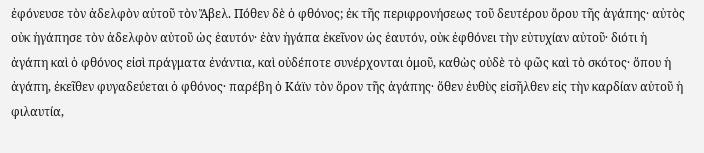ἐφόνευσε τὸν ἀδελφὸν αὐτοῦ τὸν Ἄβελ. Πόθεν δὲ ὁ φθόνος; ἐκ τῆς περιφρονήσεως τοῦ δευτέρου ὅρου τῆς ἀγάπης· αὐτὸς οὐκ ἠγάπησε τὸν ἀδελφὸν αὐτοῦ ὡς ἑαυτόν· ἐὰν ἠγάπα ἐκεῖνον ὡς ἑαυτόν, οὐκ ἐφθόνει τὴν εὐτυχίαν αὐτοῦ· διότι ἡ ἀγάπη καὶ ὁ φθόνος εἰσὶ πράγματα ἐνάντια, καὶ οὐδέποτε συνέρχονται ὁμοῦ, καθὼς οὐδὲ τὸ φῶς καὶ τὸ σκότος· ὅπου ἡ ἀγάπη, ἐκεῖθεν φυγαδεύεται ὁ φθόνος· παρέβη ὁ Κάϊν τὸν ὅρον τῆς ἀγάπης· ὅθεν ἐυθὺς εἰσῆλθεν εἰς τὴν καρδίαν αὐτοῦ ἡ φιλαυτία,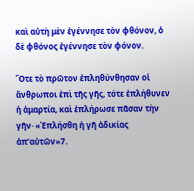καὶ αὐτὴ μὲν ἐγέννησε τὸν φθόνον, ὁ δὲ φθόνος ἐγέννησε τὸν φόνον.

Ὅτε τὸ πρῶτον ἐπληθύνθησαν οἱ ἄνθρωποι ἐπὶ τῆς γῆς, τότε ἐπλήθυνεν ἡ ἁμαρτία, καὶ ἐπλήρωσε πᾶσαν τὴν γῆν· «Ἐπλήσθη ἡ γῆ ἀδικίας ἀπ’αὐτῶν»7.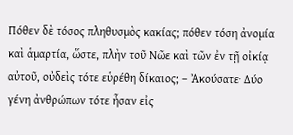Πόθεν δὲ τόσος πληθυσμὸς κακίας; πόθεν τόση ἀνομία καὶ ἁμαρτία, ὥστε, πλὴν τοῦ Νῶε καὶ τῶν ἐν τῇ οἰκίᾳ αὐτοῦ, οὐδεὶς τότε εὑρέθη δίκαιος; – Ἀκούσατε· Δύο γένη ἀνθρώπων τότε ἦσαν εἰς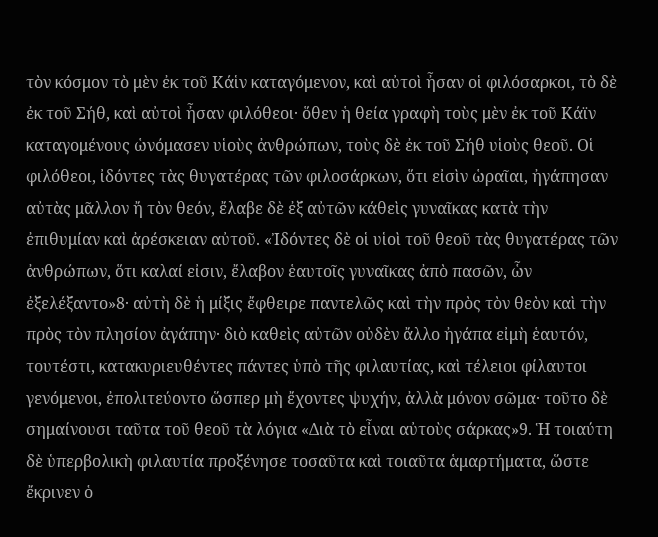τὸν κόσμον τὸ μὲν ἐκ τοῦ Κάἱν καταγόμενον, καὶ αὐτοὶ ἦσαν οἱ φιλόσαρκοι, τὸ δὲ ἐκ τοῦ Σήθ, καὶ αὐτοὶ ἦσαν φιλόθεοι· ὅθεν ἡ θεία γραφὴ τοὺς μὲν ἐκ τοῦ Κάϊν καταγομένους ὡνόμασεν υἱοὺς ἀνθρώπων, τοὺς δὲ ἐκ τοῦ Σήθ υἱοὺς θεοῦ. Οἱ φιλόθεοι, ἰδόντες τὰς θυγατέρας τῶν φιλοσάρκων, ὅτι εἰσὶν ὡραῖαι, ἠγάπησαν αὐτὰς μᾶλλον ἤ τὸν θεόν, ἔλαβε δὲ ἐξ αὐτῶν κάθεὶς γυναῖκας κατὰ τὴν ἐπιθυμίαν καὶ ἀρέσκειαν αὐτοῦ. «Ἰδόντες δὲ οἱ υἱοὶ τοῦ θεοῦ τὰς θυγατέρας τῶν ἀνθρώπων, ὅτι καλαί εἰσιν, ἔλαβον ἑαυτοῖς γυναῖκας ἀπὸ πασῶν, ὧν ἐξελέξαντο»8· αὐτὴ δὲ ἡ μίξις ἔφθειρε παντελῶς καὶ τὴν πρὸς τὸν θεὸν καὶ τὴν πρὸς τὸν πλησίον ἀγάπην· διὸ καθεὶς αὐτῶν οὐδὲν ἄλλο ἠγάπα εἰμὴ ἑαυτόν, τουτέστι, κατακυριευθέντες πάντες ὑπὸ τῆς φιλαυτίας, καὶ τέλειοι φίλαυτοι γενόμενοι, ἐπολιτεύοντο ὥσπερ μὴ ἔχοντες ψυχήν, ἀλλὰ μόνον σῶμα· τοῦτο δὲ σημαίνουσι ταῦτα τοῦ θεοῦ τὰ λόγια «Διὰ τὸ εἶναι αὐτοὺς σάρκας»9. Ἡ τοιαύτη δὲ ὑπερβολικὴ φιλαυτία προξένησε τοσαῦτα καὶ τοιαῦτα ἁμαρτήματα, ὥστε ἔκρινεν ὁ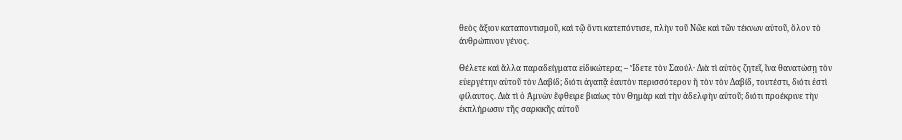θεὸς ἄξιον καταποντισμοῦ, καὶ τῷ ὄντι κατεπόντισε, πλὴν τοῦ Νῶε καὶ τῶν τέκνων αὐτοῦ, ὅλον τὸ ἀνθρώπινον γένος.

Θέλετε καὶ ἄλλα παραδείγματα εἰδικώτερα; – Ἴδετε τὸν Σαούλ· Διὰ τὶ αὐτὸς ζητεῖ, ἵνα θανατώσῃ τὸν εὐεργέτην αὐτοῦ τὸν Δαβίδ; διότι ἀγαπᾷ ἑαυτὸν περισσότερον ἤ τὸν τὸν Δαβίδ, τουτέστι, διότι ἐστὶ φίλαυτος. Διὰ τὶ ὁ Ἀμνὼν ἔφθειρε βιαίως τὸν Θημὰρ καὶ τὴν ἀδελφὴν αὐτοῦ; διότι προέκρινε τὴν ἐκπλήρωσιν τῆς σαρκικῆς αὐτοῦ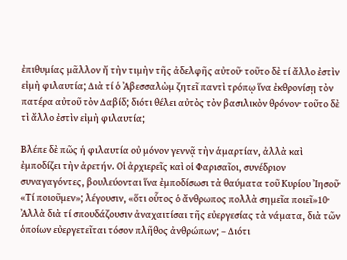ἐπιθυμίας μᾶλλον ἤ τὴν τιμὴν τῆς ἀδελφῆς αὐτοῦ· τοῦτο δὲ τί ἄλλο ἐστὶν εἰμὴ φιλαυτία; Διὰ τί ὁ Ἀβεσσαλὼμ ζητεῖ παντὶ τρόπῳ ἵνα ἐκθρονίσῃ τὸν πατέρα αὐτοῦ τὸν Δαβίδ; διότι θέλει αὐτὸς τὸν βασιλικὸν θρόνον· τοῦτο δὲ τὶ ἄλλο ἐστὶν εἰμὴ φιλαυτία;

Βλέπε δὲ πῶς ἡ φιλαυτία οὐ μόνον γεννᾷ τὴν ἁμαρτίαν, ἀλλὰ καὶ ἐμποδίζει τὴν ἀρετήν. Οἱ ἀρχιερεῖς καὶ οἱ Φαρισαῖοι, συνέδριον συναγαγόντες, βουλεύονται ἵνα ἐμποδίσωσι τὰ θαύματα τοῦ Κυρίου Ἰησοῦ· «Τί ποιοῦμεν»; λέγουσιν, «ὅτι οὗτος ὁ ἄνθρωπος πολλὰ σημεῖα ποιεῖ»10· Ἀλλὰ διὰ τί σπουδάζουσιν ἀναχαιτίσαι τῆς εὐεργεσίας τὰ νάματα, διὰ τῶν ὁποίων εὐεργετεῖται τόσον πλῆθος ἀνθρώπων; – Διότι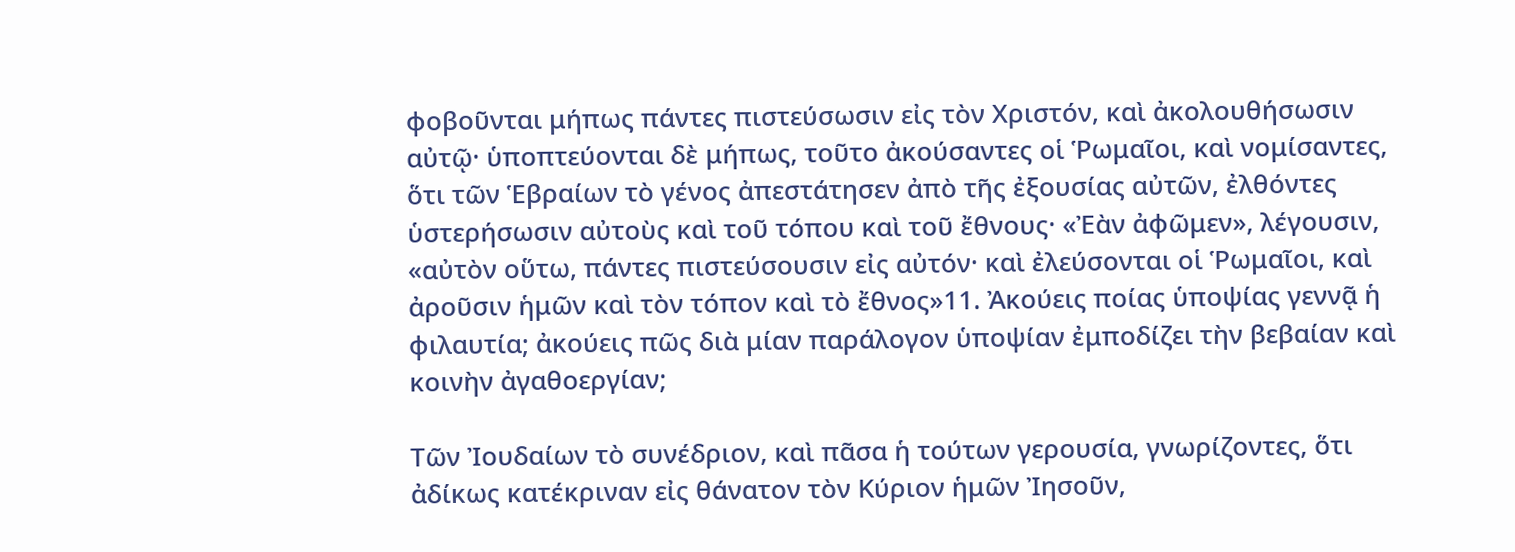φοβοῦνται μήπως πάντες πιστεύσωσιν εἰς τὸν Χριστόν, καὶ ἀκολουθήσωσιν αὐτῷ· ὑποπτεύονται δὲ μήπως, τοῦτο ἀκούσαντες οἱ Ῥωμαῖοι, καὶ νομίσαντες, ὅτι τῶν Ἑβραίων τὸ γένος ἀπεστάτησεν ἀπὸ τῆς ἐξουσίας αὐτῶν, ἐλθόντες ὑστερήσωσιν αὐτοὺς καὶ τοῦ τόπου καὶ τοῦ ἔθνους· «Ἐὰν ἀφῶμεν», λέγουσιν, «αὐτὸν οὕτω, πάντες πιστεύσουσιν εἰς αὐτόν· καὶ ἐλεύσονται οἱ Ῥωμαῖοι, καὶ ἀροῦσιν ἡμῶν καὶ τὸν τόπον καὶ τὸ ἔθνος»11. Ἀκούεις ποίας ὑποψίας γεννᾷ ἡ φιλαυτία; ἀκούεις πῶς διὰ μίαν παράλογον ὑποψίαν ἐμποδίζει τὴν βεβαίαν καὶ κοινὴν ἀγαθοεργίαν;

Τῶν Ἰουδαίων τὸ συνέδριον, καὶ πᾶσα ἡ τούτων γερουσία, γνωρίζοντες, ὅτι ἀδίκως κατέκριναν εἰς θάνατον τὸν Κύριον ἡμῶν Ἰησοῦν,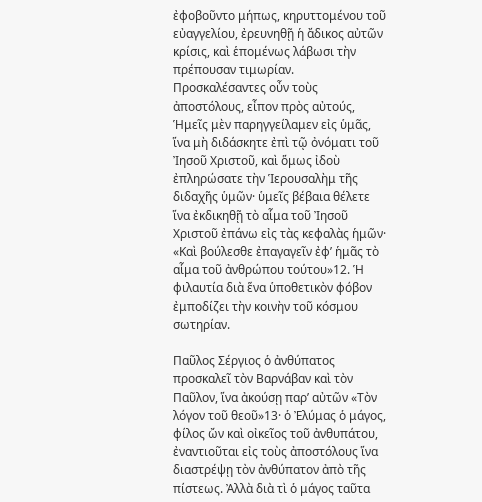ἐφοβοῦντο μήπως, κηρυττομένου τοῦ εὐαγγελίου, ἐρευνηθῇ ἡ ἄδικος αὐτῶν κρίσις, καὶ ἑπομένως λάβωσι τὴν πρέπουσαν τιμωρίαν. Προσκαλέσαντες οὖν τοὺς ἀποστόλους, εἶπον πρὸς αὐτούς, Ἡμεῖς μὲν παρηγγείλαμεν εἰς ὑμᾶς, ἵνα μὴ διδάσκητε ἐπὶ τῷ ὀνόματι τοῦ Ἰησοῦ Χριστοῦ, καὶ ὅμως ἰδοὺ ἐπληρώσατε τὴν Ἱερουσαλὴμ τῆς διδαχῆς ὑμῶν· ὑμεῖς βέβαια θέλετε ἵνα ἐκδικηθῇ τὸ αἷμα τοῦ Ἰησοῦ Χριστοῦ ἐπάνω εἰς τὰς κεφαλὰς ἡμῶν· «Καὶ βούλεσθε ἐπαγαγεῖν ἐφ’ ἡμᾶς τὸ αἷμα τοῦ ἀνθρώπου τούτου»12. Ἡ φιλαυτία διὰ ἕνα ὑποθετικὸν φόβον ἐμποδίζει τὴν κοινὴν τοῦ κόσμου σωτηρίαν.

Παῦλος Σέργιος ὁ ἀνθύπατος προσκαλεῖ τὸν Βαρνάβαν καὶ τὸν Παῦλον, ἵνα ἀκούσῃ παρ’ αὐτῶν «Τὸν λόγον τοῦ θεοῦ»13· ὁ Ἐλύμας ὁ μάγος, φίλος ὤν καὶ οἰκεῖος τοῦ ἀνθυπάτου, ἐναντιοῦται εἰς τοὺς ἀποστόλους ἵνα διαστρέψῃ τὸν ἀνθύπατον ἀπὸ τῆς πίστεως. Ἀλλὰ διὰ τὶ ὁ μάγος ταῦτα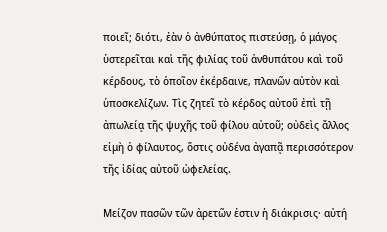ποιεῖ; διότι, ἐὰν ὁ ἀνθύπατος πιστεύσῃ, ὁ μάγος ὑστερεῖται καὶ τῆς φιλίας τοῦ ἀνθυπάτου καὶ τοῦ κέρδους, τὸ ὁποῖον ἐκέρδαινε, πλανῶν αὐτὸν καὶ ὑποσκελίζων. Τὶς ζητεῖ τὸ κέρδος αὐτοῦ ἐπὶ τῇ ἀπωλείᾳ τῆς ψυχῆς τοῦ φίλου αὐτοῦ; οὐδεὶς ἄλλος εἰμὴ ὁ φίλαυτος, ὅστις οὐδένα ἀγαπᾷ περισσότερον τῆς ἰδίας αὐτοῦ ὠφελείας.

Μείζον πασῶν τῶν ἀρετῶν ἐστιν ἡ διάκρισις· αὐτή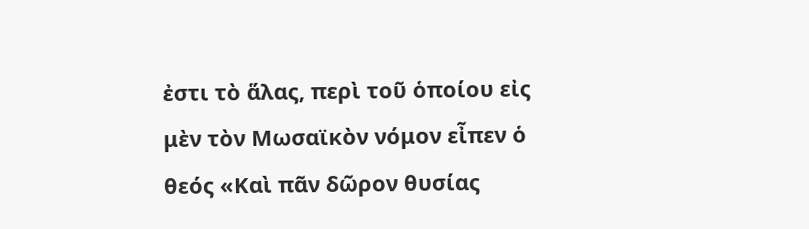ἐστι τὸ ἅλας, περὶ τοῦ ὁποίου εἰς μὲν τὸν Μωσαϊκὸν νόμον εἶπεν ὁ θεός «Καὶ πᾶν δῶρον θυσίας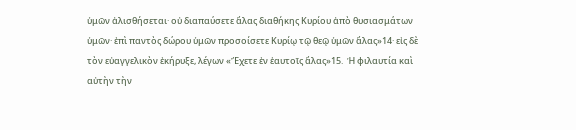ὑμῶν ἀλισθήσεται· οὐ διαπαύσετε ἅλας διαθήκης Κυρίου ἀπὸ θυσιασμάτων ὑμῶν· ἐπὶ παντὸς δώρου ὑμῶν προσοίσετε Κυρίῳ τῷ θεῷ ὑμῶν ἅλας»14· εἰς δὲ τὸν εὐαγγελικὸν ἐκήρυξε, λέγων «Ἔχετε ἐν ἑαυτοῖς ἅλας»15.  Ἡ φιλαυτία καὶ αὐτὴν τὴν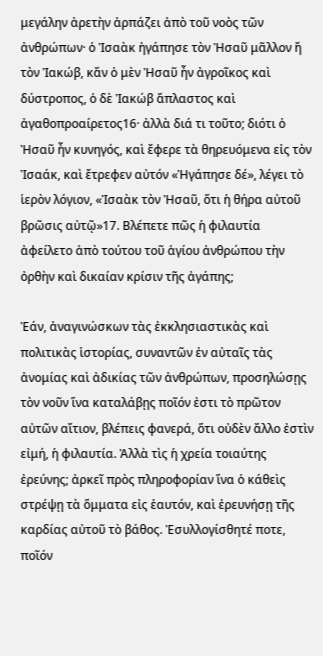μεγάλην ἀρετὴν ἀρπάζει ἀπὸ τοῦ νοὸς τῶν ἀνθρώπων· ὁ Ἰσαὰκ ἠγάπησε τὸν Ἠσαῦ μᾶλλον ἤ τὸν Ἰακώβ, κἄν ὁ μὲν Ἠσαῦ ἦν ἀγροῖκος καὶ δύστροπος, ὁ δὲ Ἰακώβ ἄπλαστος καὶ ἀγαθοπροαίρετος16· ἀλλὰ διά τι τοῦτο; διότι ὁ Ἠσαῦ ἦν κυνηγός, καὶ ἔφερε τὰ θηρευόμενα εἰς τὸν Ἰσαάκ, καὶ ἔτρεφεν αὐτόν «Ἠγάπησε δέ», λέγει τὸ ἱερὸν λόγιον, «Ἰσαὰκ τὸν Ἠσαῦ, ὅτι ἡ θήρα αὐτοῦ βρῶσις αὐτῷ»17. Βλέπετε πῶς ἡ φιλαυτία ἀφείλετο ἀπὸ τούτου τοῦ ἁγίου ἀνθρώπου τὴν ὀρθὴν καὶ δικαίαν κρίσιν τῆς ἀγάπης;

Ἐάν, ἀναγινώσκων τὰς ἐκκλησιαστικὰς καὶ πολιτικὰς ἱστορίας, συναντῶν ἐν αὐταῖς τὰς ἀνομίας καὶ ἀδικίας τῶν ἀνθρώπων, προσηλώσῃς τὸν νοῦν ἵνα καταλάβῃς ποῖόν ἐστι τὸ πρῶτον αὐτῶν αἴτιον, βλέπεις φανερά, ὅτι οὐδὲν ἄλλο ἐστὶν εἰμή, ἡ φιλαυτία. Ἀλλὰ τὶς ἡ χρεία τοιαύτης ἐρεύνης; ἀρκεῖ πρὸς πληροφορίαν ἵνα ὁ κάθεὶς στρέψῃ τὰ ὅμματα εἰς ἑαυτόν, καὶ ἐρευνήσῃ τῆς καρδίας αὐτοῦ τὸ βάθος. Ἐσυλλογίσθητέ ποτε, ποῖόν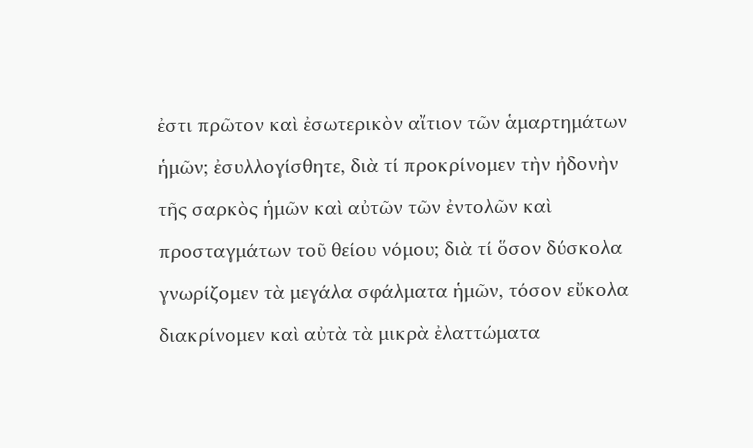ἐστι πρῶτον καὶ ἐσωτερικὸν αἴτιον τῶν ἁμαρτημάτων ἡμῶν; ἐσυλλογίσθητε, διὰ τί προκρίνομεν τὴν ἠδονὴν τῆς σαρκὸς ἡμῶν καὶ αὐτῶν τῶν ἐντολῶν καὶ προσταγμάτων τοῦ θείου νόμου; διὰ τί ὅσον δύσκολα γνωρίζομεν τὰ μεγάλα σφάλματα ἡμῶν, τόσον εὔκολα διακρίνομεν καὶ αὐτὰ τὰ μικρὰ ἐλαττώματα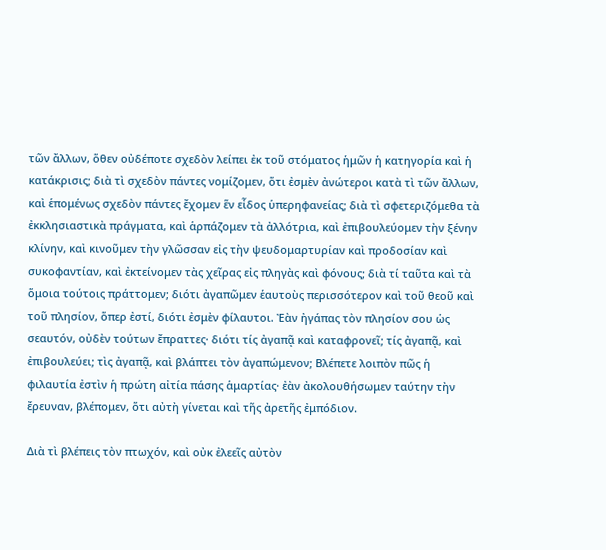τῶν ἄλλων, ὅθεν οὐδέποτε σχεδὸν λείπει ἐκ τοῦ στόματος ἡμῶν ἡ κατηγορία καὶ ἡ κατάκρισις; διὰ τὶ σχεδὸν πάντες νομίζομεν, ὅτι ἐσμὲν ἀνώτεροι κατὰ τὶ τῶν ἄλλων, καὶ ἑπομένως σχεδὸν πάντες ἔχομεν ἕν εἶδος ὑπερηφανείας; διὰ τὶ σφετεριζόμεθα τὰ ἐκκλησιαστικὰ πράγματα, καὶ ἁρπάζομεν τὰ ἀλλότρια, καὶ ἐπιβουλεύομεν τὴν ξένην κλίνην, καὶ κινοῦμεν τὴν γλῶσσαν εἰς τὴν ψευδομαρτυρίαν καὶ προδοσίαν καὶ συκοφαντίαν, καὶ ἐκτείνομεν τὰς χεῖρας εἰς πληγὰς καὶ φόνους; διὰ τί ταῦτα καὶ τὰ ὅμοια τούτοις πράττομεν; διότι ἀγαπῶμεν ἑαυτοὺς περισσότερον καὶ τοῦ θεοῦ καὶ τοῦ πλησίον, ὅπερ ἐστί, διότι ἐσμὲν φίλαυτοι. Ἐὰν ἠγάπας τὸν πλησίον σου ὡς σεαυτόν, οὐδὲν τούτων ἔπραττες· διότι τίς ἀγαπᾷ καὶ καταφρονεῖ; τίς ἀγαπᾷ, καὶ ἐπιβουλεύει; τὶς ἀγαπᾷ, καὶ βλάπτει τὸν ἀγαπώμενον; Βλέπετε λοιπὸν πῶς ἡ φιλαυτία ἐστὶν ἡ πρώτη αἰτία πάσης ἁμαρτίας· ἐὰν ἀκολουθήσωμεν ταύτην τὴν ἔρευναν, βλέπομεν, ὅτι αὐτὴ γίνεται καὶ τῆς ἀρετῆς ἐμπόδιον.

Διὰ τὶ βλέπεις τὸν πτωχόν, καὶ οὐκ ἐλεεῖς αὐτὸν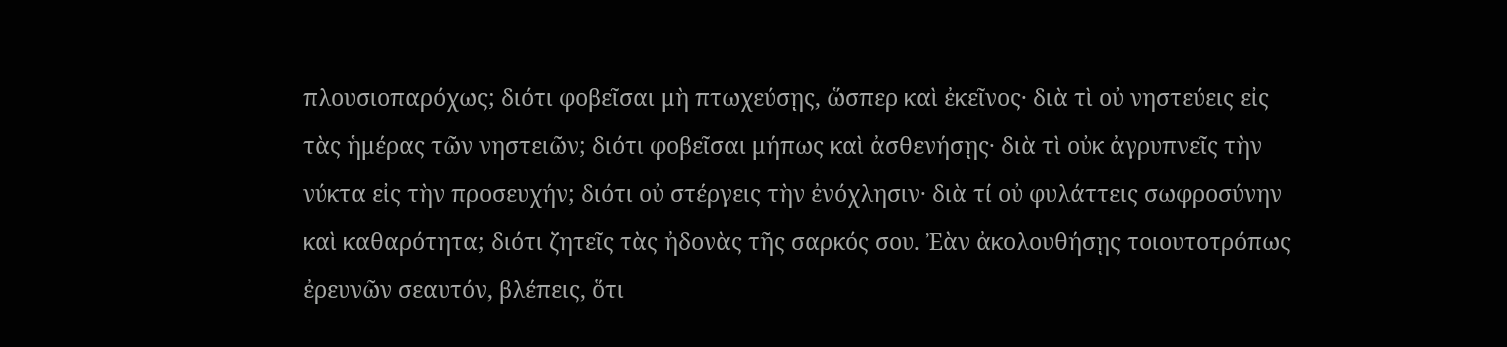πλουσιοπαρόχως; διότι φοβεῖσαι μὴ πτωχεύσῃς, ὥσπερ καὶ ἐκεῖνος· διὰ τὶ οὐ νηστεύεις εἰς τὰς ἡμέρας τῶν νηστειῶν; διότι φοβεῖσαι μήπως καὶ ἀσθενήσῃς· διὰ τὶ οὐκ ἀγρυπνεῖς τὴν νύκτα εἰς τὴν προσευχήν; διότι οὐ στέργεις τὴν ἐνόχλησιν· διὰ τί οὐ φυλάττεις σωφροσύνην καὶ καθαρότητα; διότι ζητεῖς τὰς ἠδονὰς τῆς σαρκός σου. Ἐὰν ἀκολουθήσῃς τοιουτοτρόπως ἐρευνῶν σεαυτόν, βλέπεις, ὅτι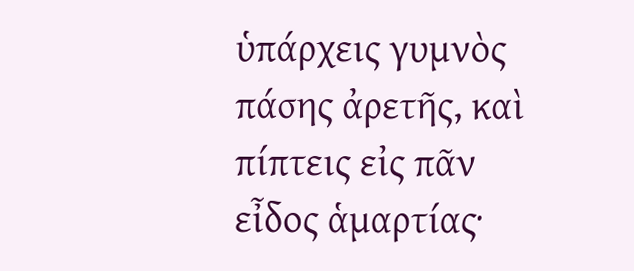ὑπάρχεις γυμνὸς πάσης ἀρετῆς, καὶ πίπτεις εἰς πᾶν εἶδος ἁμαρτίας·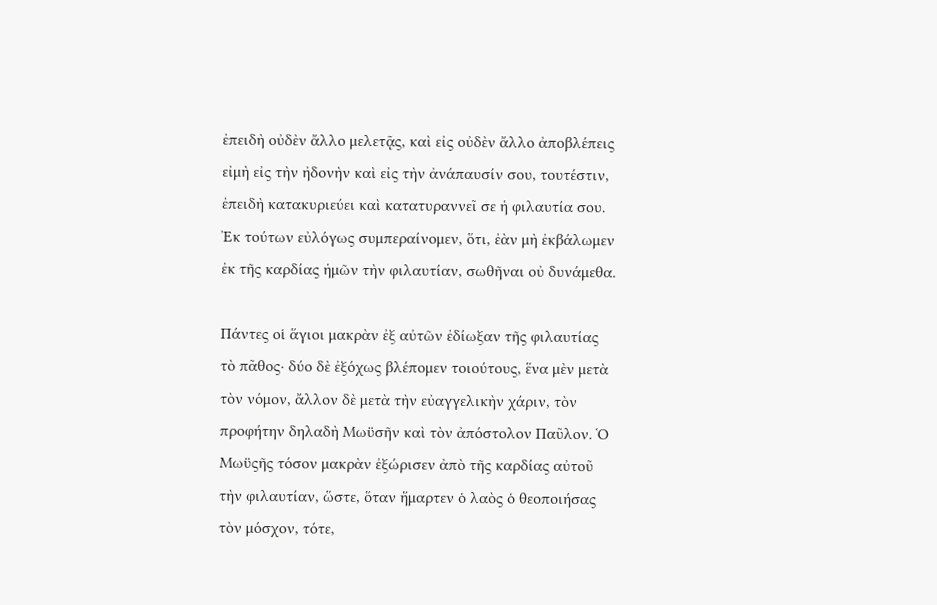ἐπειδὴ οὐδὲν ἄλλο μελετᾷς, καὶ εἰς οὐδὲν ἄλλο ἀποβλέπεις εἰμὴ εἰς τὴν ἠδονὴν καὶ εἰς τὴν ἀνάπαυσίν σου, τουτέστιν, ἐπειδὴ κατακυριεύει καὶ κατατυραννεῖ σε ἡ φιλαυτία σου. Ἐκ τούτων εὐλόγως συμπεραίνομεν, ὅτι, ἐὰν μὴ ἐκβάλωμεν ἐκ τῆς καρδίας ἡμῶν τὴν φιλαυτίαν, σωθῆναι οὐ δυνάμεθα.

Πάντες οἱ ἅγιοι μακρὰν ἐξ αὐτῶν ἐδίωξαν τῆς φιλαυτίας τὸ πᾶθος· δύο δὲ ἐξόχως βλέπομεν τοιούτους, ἕνα μὲν μετὰ τὸν νόμον, ἄλλον δὲ μετὰ τὴν εὐαγγελικὴν χάριν, τὸν προφήτην δηλαδὴ Μωϋσῆν καὶ τὸν ἀπόστολον Παῦλον. Ὁ Μωϋςῆς τόσον μακρὰν ἐξώρισεν ἀπὸ τῆς καρδίας αὐτοῦ τὴν φιλαυτίαν, ὥστε, ὅταν ἥμαρτεν ὁ λαὸς ὁ θεοποιήσας τὸν μόσχον, τότε,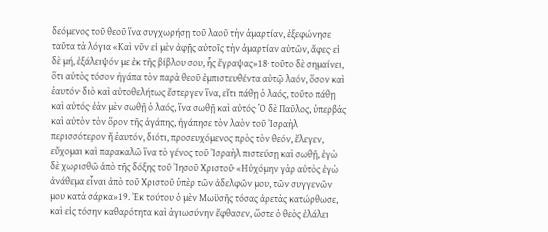δεόμενος τοῦ θεοῦ ἵνα συγχωρήσῃ τοῦ λαοῦ τὴν ἁμαρτίαν, ἐξεφώνησε ταῦτα τὰ λόγια «Καὶ νῦν εἰ μὲν ἀφῇς αὐτοῖς τὴν ἁμαρτίαν αὐτῶν, ἄφες· εἰ δὲ μή, ἐξάλειψόν με ἐκ τῆς βίβλου σου, ἧς ἔγραψας»18· τοῦτο δὲ σημαίνει, ὅτι αὐτὸς τόσον ἠγάπα τὸν παρὰ θεοῦ ἐμπιστευθέντα αὐτῷ λαόν, ὅσον καὶ ἑαυτόν· διὸ καὶ αὐτοθελήτως ἔστεργεν ἵνα, εἴτι πάθῃ ὁ λαός, τοῦτο πάθῃ καὶ αὐτός· ἐὰν μὲν σωθῇ ὁ λαός, ἵνα σωθῇ καὶ αὐτός· Ὁ δὲ Παῦλος, ὑπερβὰς καὶ αὐτὸν τὸν ὅρον τῆς ἀγάπης, ἠγάπησε τὸν λαὸν τοῦ Ἰσραὴλ περισσότερον ἤ ἑαυτόν, διότι, προσευχόμενος πρὸς τὸν θεόν, ἔλεγεν, εὔχομαι καὶ παρακαλῶ ἵνα τὸ γένος τοῦ Ἰσραὴλ πιστεύσῃ καὶ σωθῇ, ἐγὼ δὲ χωρισθῶ ἀπὸ τῆς δόξης τοῦ Ἰησοῦ Χριστοῦ· «Ηὐχόμην γὰρ αὐτὸς ἐγὼ ἀνάθεμα εἶναι ἀπὸ τοῦ Χριστοῦ ὑπὲρ τῶν ἀδελφῶν μου, τῶν συγγενῶν μου κατὰ σάρκα»19. Ἐκ τούτου ὁ μὲν Μωϋσῆς τόσας ἀρετὰς κατώρθωσε, καὶ εἰς τόσην καθαρότητα καὶ ἁγιωσύνην ἔφθασεν, ὥστε ὁ θεὸς ἐλάλει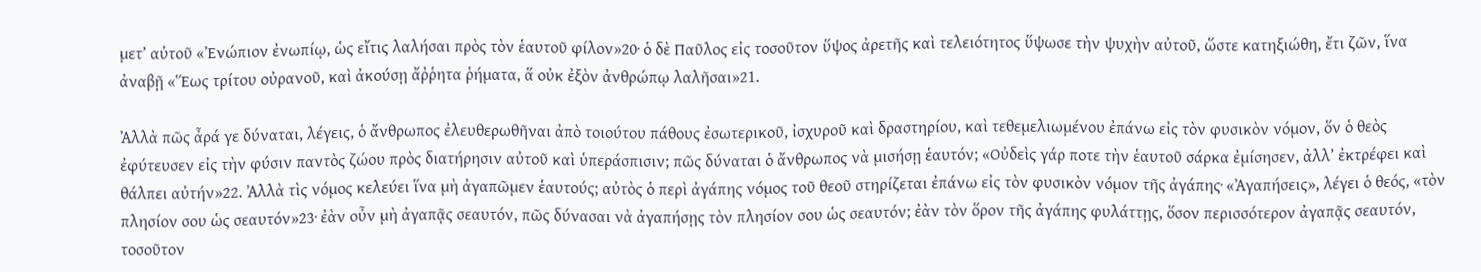μετ’ αὐτοῦ «Ἐνώπιον ἐνωπίῳ, ὡς εἴτις λαλήσαι πρὸς τὸν ἑαυτοῦ φίλον»20· ὁ δὲ Παῦλος εἰς τοσοῦτον ὕψος ἀρετῆς καὶ τελειότητος ὕψωσε τὴν ψυχὴν αὐτοῦ, ὥστε κατηξιώθη, ἔτι ζῶν, ἵνα ἀναβῇ «Ἕως τρίτου οὐρανοῦ, καὶ ἀκούσῃ ἄῤῥητα ῥήματα, ἅ οὐκ ἐξὸν ἀνθρώπῳ λαλῆσαι»21.

Ἀλλὰ πῶς ἆρά γε δύναται, λέγεις, ὁ ἄνθρωπος ἐλευθερωθῆναι ἀπὸ τοιούτου πάθους ἐσωτερικοῦ, ἰσχυροῦ καὶ δραστηρίου, καὶ τεθεμελιωμένου ἐπάνω εἰς τὸν φυσικὸν νόμον, ὅν ὁ θεὸς ἐφύτευσεν εἰς τὴν φύσιν παντὸς ζώου πρὸς διατήρησιν αὐτοῦ καὶ ὑπεράσπισιν; πῶς δύναται ὁ ἄνθρωπος νὰ μισήσῃ ἑαυτόν; «Οὐδεὶς γάρ ποτε τὴν ἑαυτοῦ σάρκα ἐμίσησεν, ἀλλ’ ἐκτρέφει καὶ θάλπει αὐτήν»22. Ἀλλὰ τὶς νόμος κελεύει ἵνα μὴ ἀγαπῶμεν ἑαυτούς; αὐτὸς ὁ περὶ ἀγάπης νόμος τοῦ θεοῦ στηρίζεται ἐπάνω εἰς τὸν φυσικὸν νόμον τῆς ἀγάπης· «Ἀγαπήσεις», λέγει ὁ θεός, «τὸν πλησίον σου ὡς σεαυτόν»23· ἐὰν οὖν μὴ ἀγαπᾷς σεαυτόν, πῶς δύνασαι νὰ ἀγαπήσῃς τὸν πλησίον σου ὡς σεαυτόν; ἐὰν τὸν ὅρον τῆς ἀγάπης φυλάττῃς, ὅσον περισσότερον ἀγαπᾷς σεαυτόν, τοσοῦτον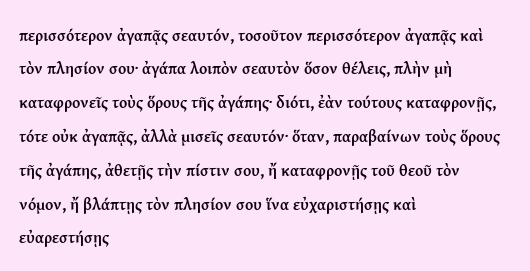περισσότερον ἀγαπᾷς σεαυτόν, τοσοῦτον περισσότερον ἀγαπᾷς καὶ τὸν πλησίον σου· ἀγάπα λοιπὸν σεαυτὸν ὅσον θέλεις, πλὴν μὴ καταφρονεῖς τοὺς ὅρους τῆς ἀγάπης· διότι, ἐὰν τούτους καταφρονῇς, τότε οὐκ ἀγαπᾷς, ἀλλὰ μισεῖς σεαυτόν· ὅταν, παραβαίνων τοὺς ὅρους τῆς ἀγάπης, ἀθετῇς τὴν πίστιν σου, ἤ καταφρονῇς τοῦ θεοῦ τὸν νόμον, ἤ βλάπτῃς τὸν πλησίον σου ἵνα εὐχαριστήσῃς καὶ εὐαρεστήσῃς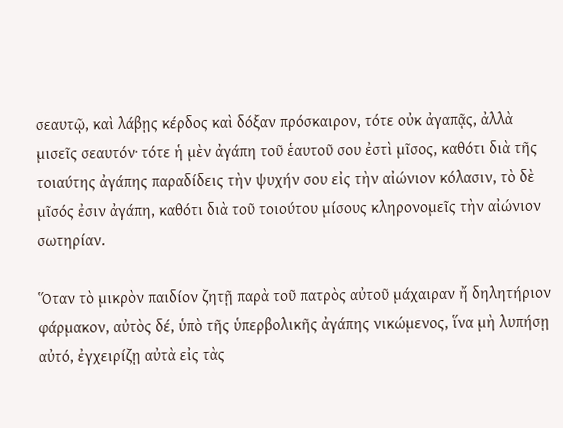σεαυτῷ, καὶ λάβῃς κέρδος καὶ δόξαν πρόσκαιρον, τότε οὐκ ἀγαπᾷς, ἀλλὰ μισεῖς σεαυτόν· τότε ἡ μὲν ἀγάπη τοῦ ἑαυτοῦ σου ἐστὶ μῖσος, καθότι διὰ τῆς τοιαύτης ἀγάπης παραδίδεις τὴν ψυχήν σου εἰς τὴν αἰώνιον κόλασιν, τὸ δὲ μῖσός ἐσιν ἀγάπη, καθότι διὰ τοῦ τοιούτου μίσους κληρονομεῖς τὴν αἰώνιον σωτηρίαν.

Ὅταν τὸ μικρὸν παιδίον ζητῇ παρὰ τοῦ πατρὸς αὐτοῦ μάχαιραν ἤ δηλητήριον φάρμακον, αὐτὸς δέ, ὑπὸ τῆς ὑπερβολικῆς ἀγάπης νικώμενος, ἵνα μὴ λυπήσῃ αὐτό, ἐγχειρίζῃ αὐτὰ εἰς τὰς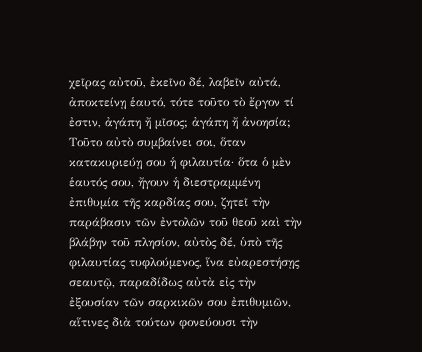χεῖρας αὐτοῦ, ἐκεῖνο δέ, λαβεῖν αὐτά, ἀποκτείνῃ ἑαυτό, τότε τοῦτο τὸ ἔργον τί ἐστιν, ἀγάπη ἤ μῖσος; ἀγάπη ἤ ἀνοησία; Τοῦτο αὐτὸ συμβαίνει σοι, ὅταν κατακυριεύῃ σου ἡ φιλαυτία· ὅτα ὁ μὲν ἑαυτός σου, ἤγουν ἡ διεστραμμένη ἐπιθυμία τῆς καρδίας σου, ζητεῖ τὴν παράβασιν τῶν ἐντολῶν τοῦ θεοῦ καὶ τὴν βλάβην τοῦ πλησίον, αὐτὸς δέ, ὑπὸ τῆς φιλαυτίας τυφλούμενος, ἵνα εὐαρεστήσῃς σεαυτῷ, παραδίδως αὐτὰ εἰς τὴν ἐξουσίαν τῶν σαρκικῶν σου ἐπιθυμιῶν, αἵτινες διὰ τούτων φονεύουσι τὴν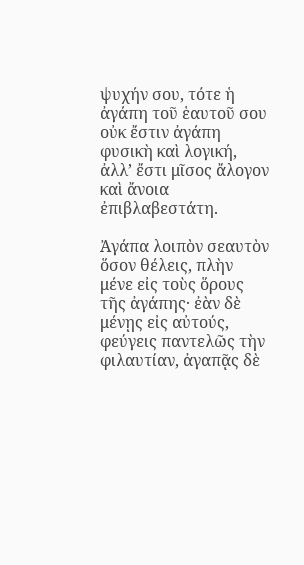ψυχήν σου, τότε ἡ ἀγάπη τοῦ ἑαυτοῦ σου οὐκ ἔστιν ἀγάπη φυσικὴ καὶ λογική, ἀλλ’ ἔστι μῖσος ἄλογον καὶ ἄνοια ἐπιβλαβεστάτη.

Ἀγάπα λοιπὸν σεαυτὸν ὅσον θέλεις, πλὴν μένε εἰς τοὺς ὅρους τῆς ἀγάπης· ἐὰν δὲ μένῃς εἰς αὐτούς, φεύγεις παντελῶς τὴν φιλαυτίαν, ἀγαπᾷς δὲ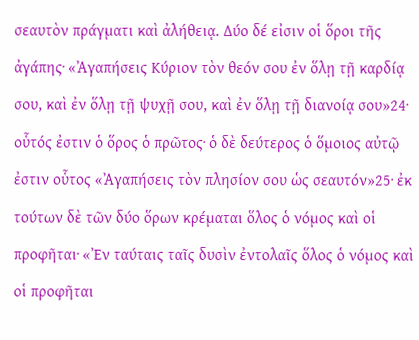σεαυτὸν πράγματι καὶ ἀλήθειᾳ. Δύο δέ εἰσιν οἱ ὅροι τῆς ἀγάπης· «Ἀγαπήσεις Κύριον τὸν θεόν σου ἐν ὅλῃ τῇ καρδίᾳ σου, καὶ ἐν ὅλῃ τῇ ψυχῇ σου, καὶ ἐν ὅλῃ τῇ διανοίᾳ σου»24· οὗτός ἐστιν ὁ ὅρος ὁ πρῶτος· ὁ δὲ δεύτερος ὁ ὅμοιος αὐτῷ ἐστιν οὗτος «Ἀγαπήσεις τὸν πλησίον σου ὡς σεαυτόν»25· ἐκ τούτων δὲ τῶν δύο ὅρων κρέμαται ὅλος ὁ νόμος καὶ οἱ προφῆται· «Ἐν ταύταις ταῖς δυσὶν ἐντολαῖς ὅλος ὁ νόμος καὶ οἱ προφῆται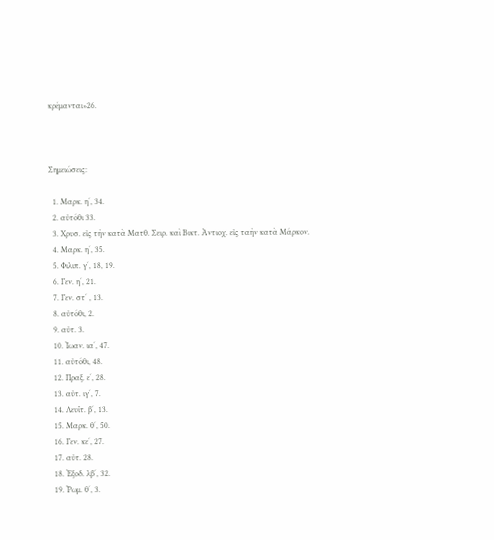κρέμανται»26.



Σημειώσεις:

  1. Μαρκ. η΄, 34.
  2. αὐτόθι 33.
  3. Χρυσ. εἰς τὴν κατὰ Ματθ. Σειρ. καὶ Βικτ. Ἀντιοχ. εἰς ταὴν κατὰ Μάρκον.
  4. Μαρκ. η΄, 35.
  5. Φιλιπ. γ΄, 18, 19.
  6. Γεν. η΄, 21.
  7. Γεν. στ΄ , 13.
  8. αὐτόθι, 2.
  9. αὐτ. 3.
  10. Ἰωαν. ια΄, 47.
  11. αὐτόθι, 48.
  12. Πραξ. ε΄, 28.
  13. αὐτ. ιγ΄, 7.
  14. Λευϊτ. β΄, 13.
  15. Μαρκ. θ΄, 50.
  16. Γεν. κε΄, 27.
  17. αὐτ. 28.
  18. Ἐξοδ. λβ΄, 32.
  19. Ῥωμ. θ΄, 3.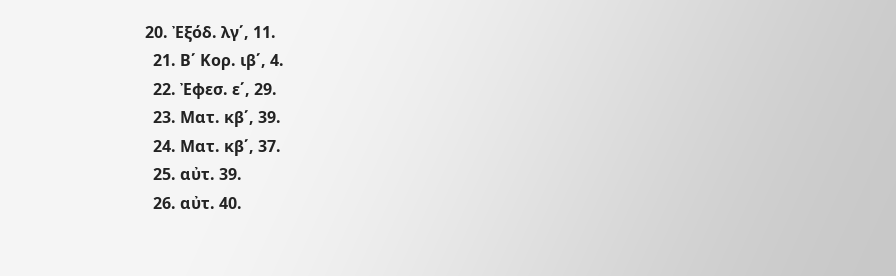20. Ἐξόδ. λγ΄, 11.
  21. Β΄ Κορ. ιβ΄, 4.
  22. Ἐφεσ. ε΄, 29.
  23. Ματ. κβ΄, 39.
  24. Ματ. κβ΄, 37.
  25. αὐτ. 39.
  26. αὐτ. 40.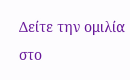Δείτε την ομιλία στο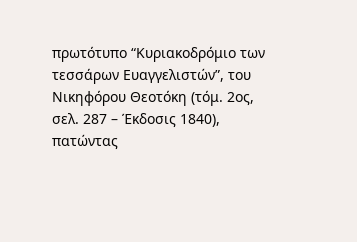πρωτότυπο “Κυριακοδρόμιο των τεσσάρων Ευαγγελιστών”, του Νικηφόρου Θεοτόκη (τόμ. 2ος, σελ. 287 – Έκδοσις 1840), πατώντας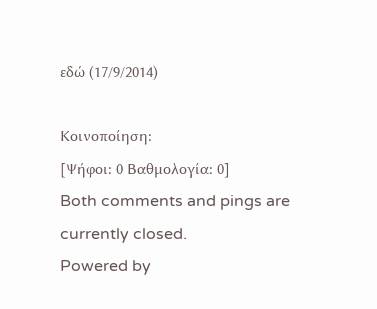εδώ (17/9/2014)

Κοινοποίηση:
[Ψήφοι: 0 Βαθμολογία: 0]
Both comments and pings are currently closed.
Powered by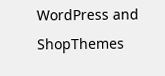WordPress and ShopThemes